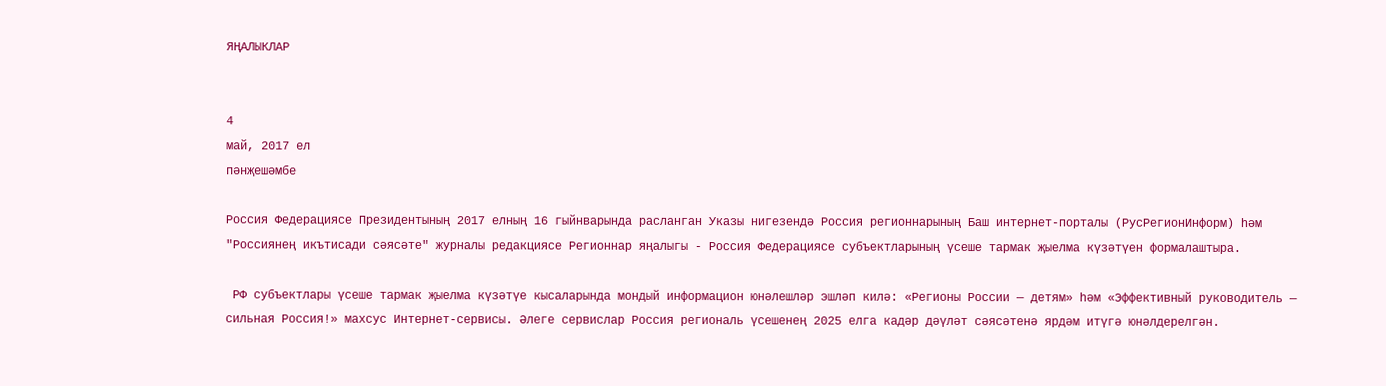ЯҢАЛЫКЛАР


4
май, 2017 ел
пәнҗешәмбе

Россия Федерациясе Президентының 2017 елның 16 гыйнварында расланган Указы нигезендә Россия регионнарының Баш интернет-порталы (РусРегионИнформ) һәм "Россиянең икътисади сәясәте" журналы редакциясе Регионнар яңалыгы - Россия Федерациясе субъектларының үсеше тармак җыелма күзәтүен формалаштыра.

 РФ субъектлары үсеше тармак җыелма күзәтүе кысаларында мондый информацион юнәлешләр эшләп килә: «Регионы России — детям» һәм «Эффективный руководитель — сильная Россия!» махсус Интернет-сервисы. Әлеге сервислар Россия региональ үсешенең 2025 елга кадәр дәүләт сәясәтенә ярдәм итүгә юнәлдерелгән.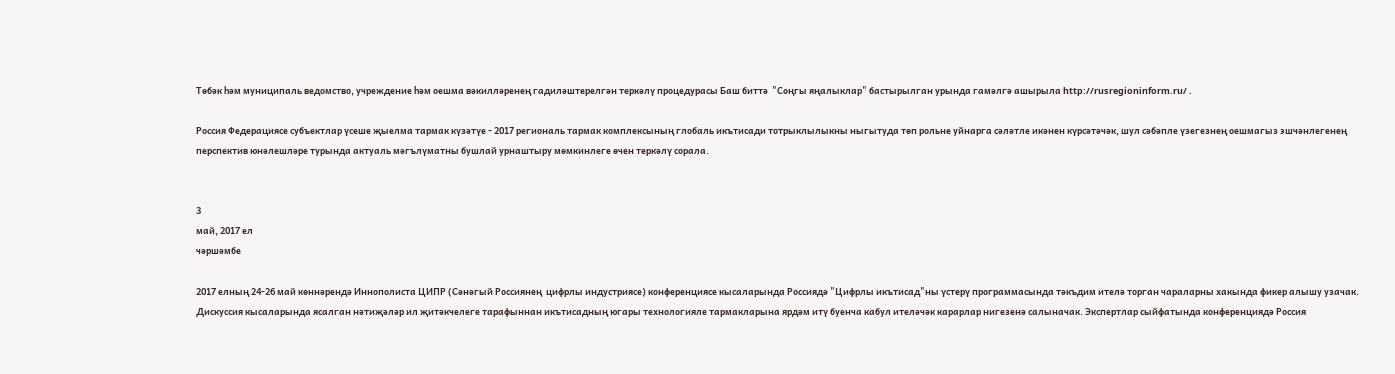Төбәк һәм муниципаль ведомство, учреждение һәм оешма вәкилләренең гадиләштерелгән теркәлү процедурасы Баш биттә  "Соңгы яңалыклар" бастырылган урында гамәлгә ашырыла http://rusregioninform.ru/ .

Россия Федерациясе субъектлар үсеше җыелма тармак күзәтүе - 2017 региональ тармак комплексының глобаль икътисади тотрыклылыкны ныгытуда төп рольне уйнарга сәләтле икәнен күрсәтәчәк, шул сәбәпле үзегезнең оешмагыз эшчәнлегенең перспектив юнәлешләре турында актуаль мәгълүматны бушлай урнаштыру мөмкинлеге өчен теркәлү сорала.


3
май, 2017 ел
чәршәмбе

2017 елның 24-26 май көннәрендә Иннополиста ЦИПР (Сәнәгый Россиянең  цифрлы индустриясе) конференциясе кысаларында Россиядә "Цифрлы икътисад"ны үстерү программасында тәкъдим ителә торган чараларны хакында фикер алышу узачак. Дискуссия кысаларында ясалган нәтиҗәләр ил җитәкчелеге тарафыннан икътисадның югары технологияле тармакларына ярдәм итү буенча кабул ителәчәк карарлар нигезенә салыначак. Экспертлар сыйфатында конференциядә Россия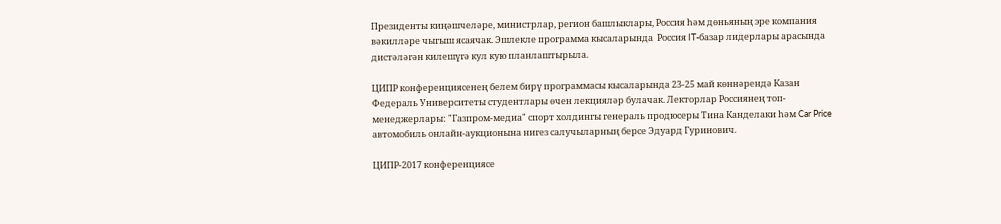Президенты киңәшчеләре, министрлар, регион башлыклары, Россия һәм дөньяның эре компания вәкилләре чыгыш ясаячак. Эшлекле программа кысаларында  Россия IT-базар лидерлары арасында дистәләгән килешүгә кул кую планлаштырыла.

ЦИПР конференциясенең белем бирү программасы кысаларында 23-25 май көннәрендә Казан Федераль Университеты студентлары өчен лекцияләр булачак. Лекторлар Россиянең топ-менеджерлары: "Газпром-медиа" спорт холдингы генераль продюсеры Тина Канделаки һәм Car Price автомобиль онлайн-аукционына нигез салучыларның берсе Эдуард Гуринович.

ЦИПР-2017 конференциясе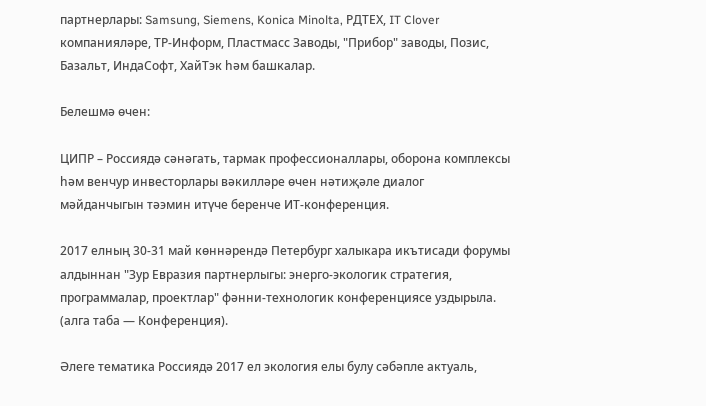партнерлары: Samsung, Siemens, Konica Minolta, РДТЕХ, IT Clover компанияләре, ТР-Информ, Пластмасс Заводы, "Прибор" заводы, Позис, Базальт, ИндаСофт, ХайТэк һәм башкалар.

Белешмә өчен:

ЦИПР – Россиядә сәнәгать, тармак профессионаллары, оборона комплексы һәм венчур инвесторлары вәкилләре өчен нәтиҗәле диалог мәйданчыгын тәэмин итүче беренче ИТ-конференция.

2017 елның 30-31 май көннәрендә Петербург халыкара икътисади форумы алдыннан "Зур Евразия партнерлыгы: энерго-экологик стратегия, программалар, проектлар" фәнни-технологик конференциясе уздырыла. (алга таба — Конференция).

Әлеге тематика Россиядә 2017 ел экология елы булу сәбәпле актуаль,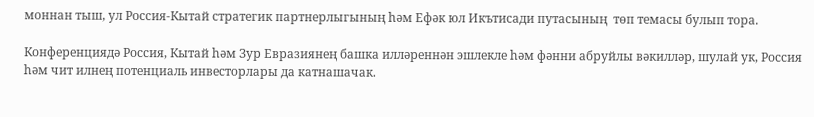моннан тыш, ул Россия-Кытай стратегик партнерлыгының һәм Ефәк юл Икътисади путасының  төп темасы булып тора.

Конференциядә Россия, Кытай һәм Зур Евразиянең башка илләреннән эшлекле һәм фәнни абруйлы вәкилләр, шулай ук, Россия һәм чит илнең потенциаль инвесторлары да катнашачак.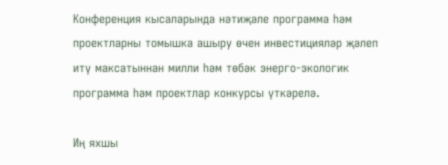Конференция кысаларында нәтиҗәле программа һәм проектларны томышка ашыру өчен инвестицияләр җәлеп итү максатыннан милли һәм төбәк энерго-экологик программа һәм проектлар конкурсы үткәрелә.

Иң яхшы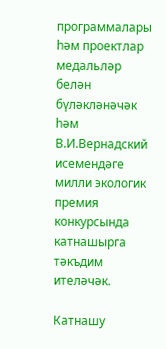программалары һәм проектлар медальләр белән бүләкләнәчәк һәм В.И.Вернадский исемендәге милли экологик премия конкурсында катнашырга тәкъдим ителәчәк.

Катнашу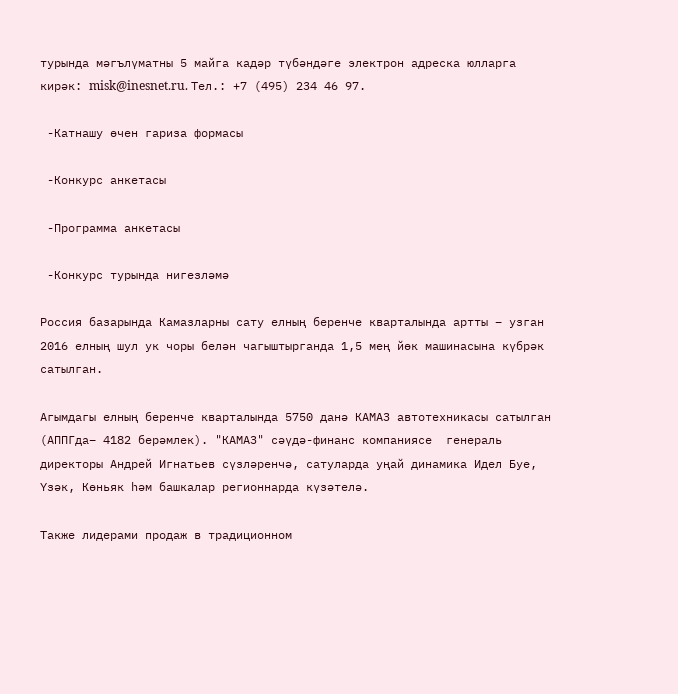турында мәгълүматны 5 майга кадәр түбәндәге электрон адреска юлларга кирәк: misk@inesnet.ru. Тел.: +7 (495) 234 46 97.

 -Катнашу өчен гариза формасы

 -Конкурс анкетасы

 -Программа анкетасы

 -Конкурс турында нигезләмә

Россия базарында Камазларны сату елның беренче кварталында артты – узган 2016 елның шул ук чоры белән чагыштырганда 1,5 мең йөк машинасына күбрәк сатылган.

Агымдагы елның беренче кварталында 5750 данә КАМАЗ автотехникасы сатылган (АППГда– 4182 берәмлек). "КАМАЗ" сәүдә-финанс компаниясе  генераль директоры Андрей Игнатьев сүзләренчә, сатуларда уңай динамика Идел Буе, Үзәк, Көньяк һәм башкалар регионнарда күзәтелә.

Также лидерами продаж в традиционном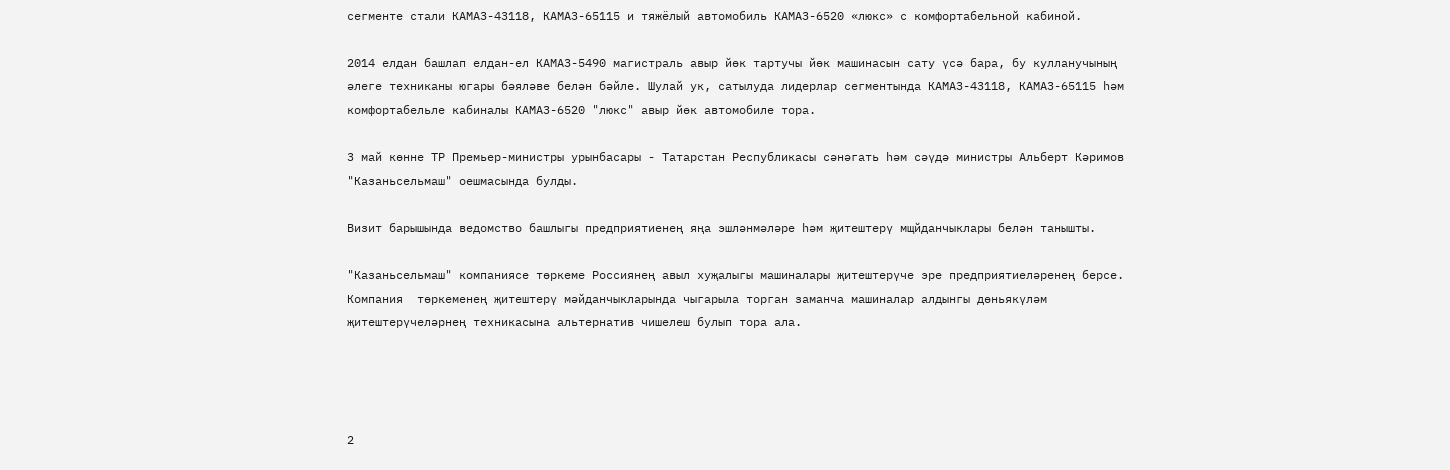сегменте стали КАМАЗ-43118, КАМАЗ-65115 и тяжёлый автомобиль КАМАЗ-6520 «люкс» с комфортабельной кабиной.

2014 елдан башлап елдан-ел КАМАЗ-5490 магистраль авыр йөк тартучы йөк машинасын сату үсә бара, бу кулланучының әлеге техниканы югары бәяләве белән бәйле. Шулай ук, сатылуда лидерлар сегментында КАМАЗ-43118, КАМАЗ-65115 һәм комфортабельле кабиналы КАМАЗ-6520 "люкс" авыр йөк автомобиле тора.

3 май көнне ТР Премьер-министры урынбасары - Татарстан Республикасы сәнәгать һәм сәүдә министры Альберт Кәримов "Казаньсельмаш" оешмасында булды.

Визит барышында ведомство башлыгы предприятиенең яңа эшләнмәләре һәм җитештерү мщйданчыклары белән танышты.

"Казаньсельмаш" компаниясе төркеме Россиянең авыл хуҗалыгы машиналары җитештерүче эре предприятиеләренең берсе. Компания  төркеменең җитештерү мәйданчыкларында чыгарыла торган заманча машиналар алдынгы дөньякүләм җитештерүчеләрнең техникасына альтернатив чишелеш булып тора ала.




2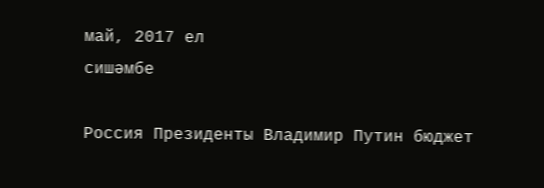май, 2017 ел
сишәмбе

Россия Президенты Владимир Путин бюджет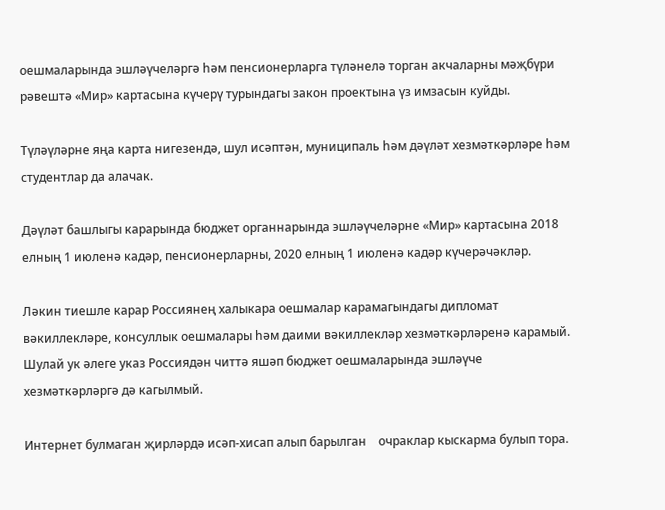оешмаларында эшләүчеләргә һәм пенсионерларга түләнелә торган акчаларны мәҗбүри рәвештә «Мир» картасына күчерү турындагы закон проектына үз имзасын куйды.

Түләүләрне яңа карта нигезендә, шул исәптән, муниципаль һәм дәүләт хезмәткәрләре һәм студентлар да алачак.

Дәүләт башлыгы карарында бюджет органнарында эшләүчеләрне «Мир» картасына 2018 елның 1 июленә кадәр, пенсионерларны, 2020 елның 1 июленә кадәр күчерәчәкләр.

Ләкин тиешле карар Россиянең халыкара оешмалар карамагындагы дипломат вәкиллекләре, консуллык оешмалары һәм даими вәкиллекләр хезмәткәрләренә карамый. Шулай ук әлеге указ Россиядән читтә яшәп бюджет оешмаларында эшләүче хезмәткәрләргә дә кагылмый.

Интернет булмаган җирләрдә исәп-хисап алып барылган    очраклар кыскарма булып тора.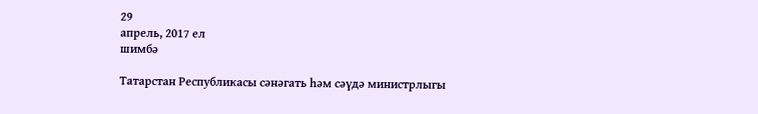29
апрель, 2017 ел
шимбә

Татарстан Республикасы сәнәгать һәм сәүдә министрлыгы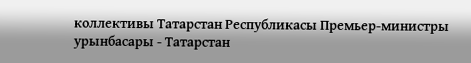коллективы Татарстан Республикасы Премьер-министры урынбасары - Татарстан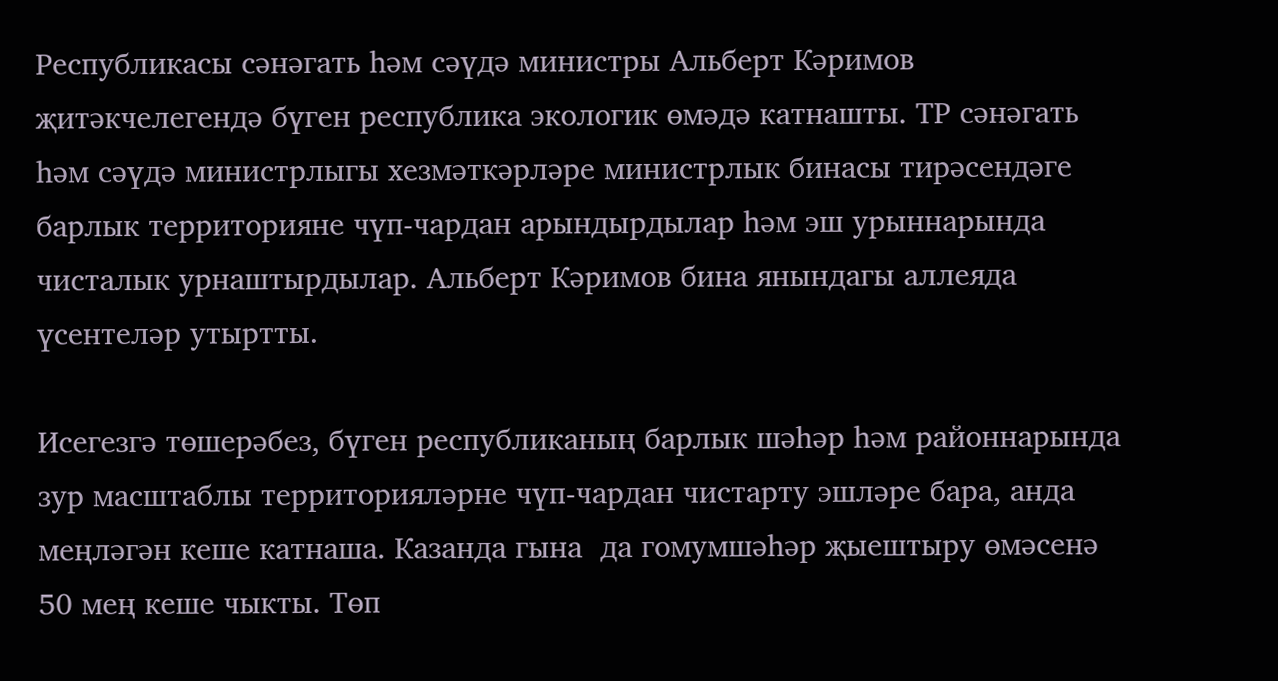Республикасы сәнәгать һәм сәүдә министры Альберт Кәримов җитәкчелегендә бүген республика экологик өмәдә катнашты. ТР сәнәгать һәм сәүдә министрлыгы хезмәткәрләре министрлык бинасы тирәсендәге барлык территорияне чүп-чардан арындырдылар һәм эш урыннарында чисталык урнаштырдылар. Альберт Кәримов бина янындагы аллеяда үсентеләр утыртты.

Исегезгә төшерәбез, бүген республиканың барлык шәһәр һәм районнарында зур масштаблы территорияләрне чүп-чардан чистарту эшләре бара, анда меңләгән кеше катнаша. Казанда гына  да гомумшәһәр җыештыру өмәсенә 50 мең кеше чыкты. Төп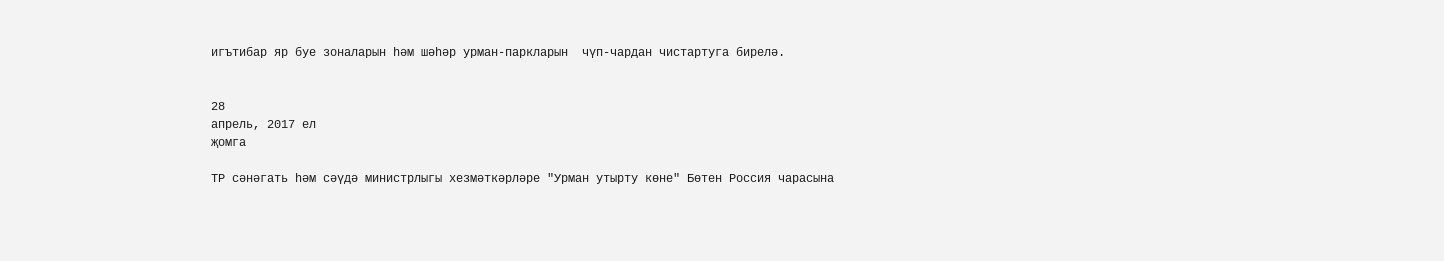игътибар яр буе зоналарын һәм шәһәр урман-паркларын  чүп-чардан чистартуга бирелә.


28
апрель, 2017 ел
җомга

ТР сәнәгать һәм сәүдә министрлыгы хезмәткәрләре "Урман утырту көне" Бөтен Россия чарасына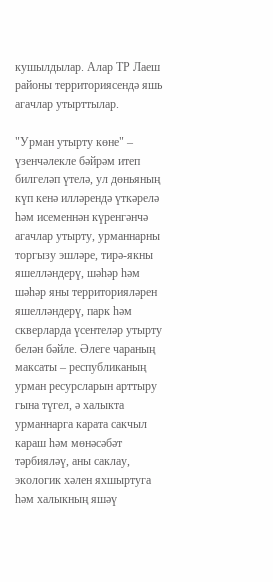кушылдылар. Алар ТР Лаеш районы территориясендә яшь агачлар утырттылар.

"Урман утырту көне" – үзенчәлекле бәйрәм итеп билгеләп үтелә, ул дөньяның күп кенә илләрендә үткәрелә һәм исеменнән күренгәнчә агачлар утырту, урманнарны торгызу эшләре, тирә-якны яшелләндерү, шәһәр һәм шәһәр яны территорияләрен яшелләндерү, парк һәм скверларда үсентеләр утырту белән бәйле. Әлеге чараның максаты – республиканың урман ресурсларын арттыру гына түгел, ә халыкта урманнарга карата сакчыл караш һәм мөнәсәбәт тәрбияләү, аны саклау, экологик хәлен яхшыртуга һәм халыкның яшәү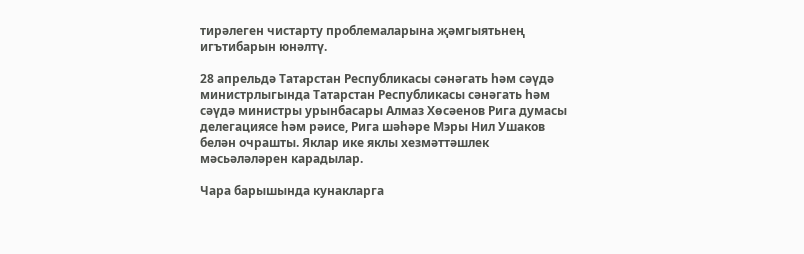тирәлеген чистарту проблемаларына җәмгыятьнең  игътибарын юнәлтү.

28 апрельдә Татарстан Республикасы сәнәгать һәм сәүдә министрлыгында Татарстан Республикасы сәнәгать һәм сәүдә министры урынбасары Алмаз Хөсәенов Рига думасы делегациясе һәм рәисе, Рига шәһәре Мэры Нил Ушаков белән очрашты. Яклар ике яклы хезмәттәшлек мәсьәләләрен карадылар.

Чара барышында кунакларга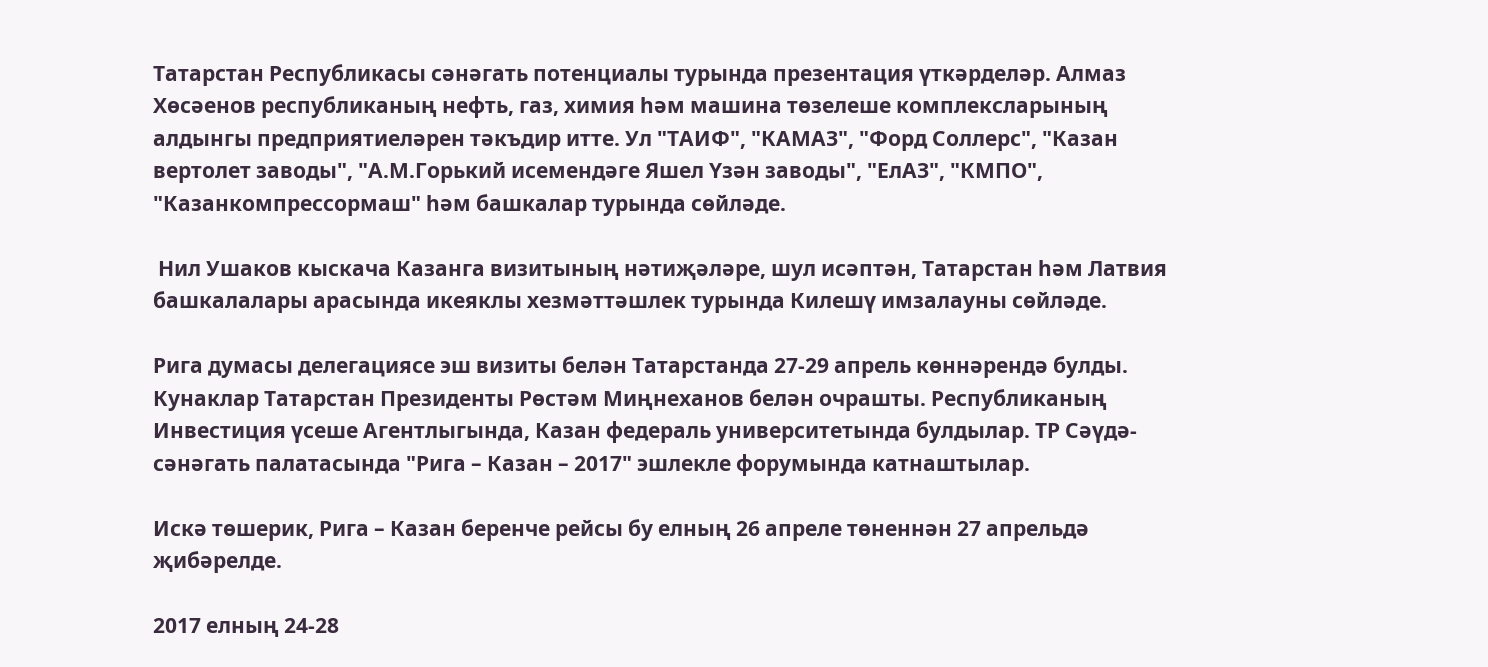Татарстан Республикасы сәнәгать потенциалы турында презентация үткәрделәр. Алмаз Хөсәенов республиканың нефть, газ, химия һәм машина төзелеше комплексларының алдынгы предприятиеләрен тәкъдир итте. Ул "ТАИФ", "КАМАЗ", "Форд Соллерс", "Казан вертолет заводы", "А.М.Горький исемендәге Яшел Үзән заводы", "ЕлАЗ", "КМПО", "Казанкомпрессормаш" һәм башкалар турында сөйләде.

 Нил Ушаков кыскача Казанга визитының нәтиҗәләре, шул исәптән, Татарстан һәм Латвия башкалалары арасында икеяклы хезмәттәшлек турында Килешү имзалауны сөйләде.

Рига думасы делегациясе эш визиты белән Татарстанда 27-29 апрель көннәрендә булды. Кунаклар Татарстан Президенты Рөстәм Миңнеханов белән очрашты. Республиканың Инвестиция үсеше Агентлыгында, Казан федераль университетында булдылар. ТР Сәүдә-сәнәгать палатасында "Рига – Казан – 2017" эшлекле форумында катнаштылар.

Искә төшерик, Рига – Казан беренче рейсы бу елның 26 апреле төненнән 27 апрельдә җибәрелде.

2017 елның 24-28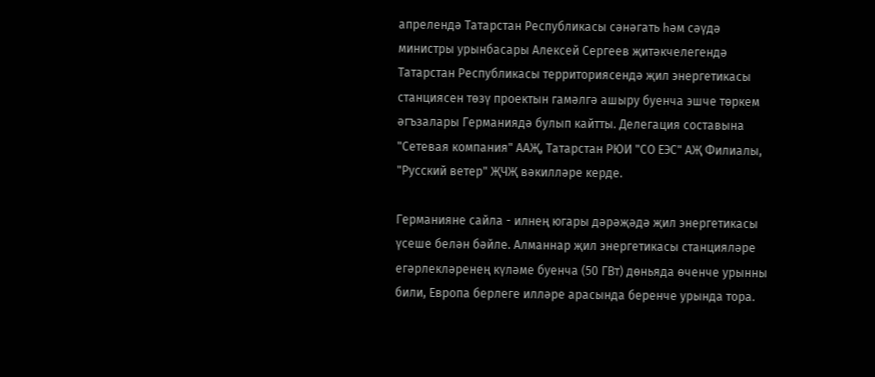апрелендә Татарстан Республикасы сәнәгать һәм сәүдә министры урынбасары Алексей Сергеев җитәкчелегендә Татарстан Республикасы территориясендә җил энергетикасы станциясен төзү проектын гамәлгә ашыру буенча эшче төркем әгъзалары Германиядә булып кайтты. Делегация составына "Сетевая компания" ААҖ, Татарстан РЮИ "СО ЕЭС" АҖ Филиалы, "Русский ветер" ҖЧҖ вәкилләре керде.

Германияне сайла - илнең югары дәрәҗәдә җил энергетикасы үсеше белән бәйле. Алманнар җил энергетикасы станцияләре егәрлекләренең күләме буенча (50 ГВт) дөньяда өченче урынны били, Европа берлеге илләре арасында беренче урында тора.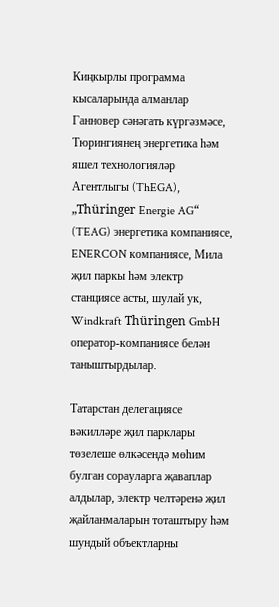Киңкырлы программа кысаларында алманлар Ганновер сәнәгать күргәзмәсе, Тюрингиянең энергетика һәм яшел технологияләр Агентлыгы (ThEGA), „Thüringer Energie AG“ (TEAG) энергетика компаниясе, ENERCON компаниясе, Мила җил паркы һәм электр станциясе асты, шулай ук, Windkraft Thüringen GmbH оператор-компаниясе белән таныштырдылар.

Татарстан делегациясе вәкилләре җил парклары төзелеше өлкәсендә мөһим булган сорауларга җаваплар алдылар, электр челтәренә җил җайланмаларын тоташтыру һәм шундый объектларны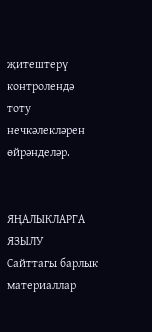җитештерү контролендә тоту нечкәлекләрен өйрәнделәр.


ЯҢАЛЫКЛАРГА ЯЗЫЛУ
Сайттагы барлык материаллар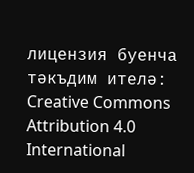лицензия буенча тәкъдим ителә:
Creative Commons Attribution 4.0 International